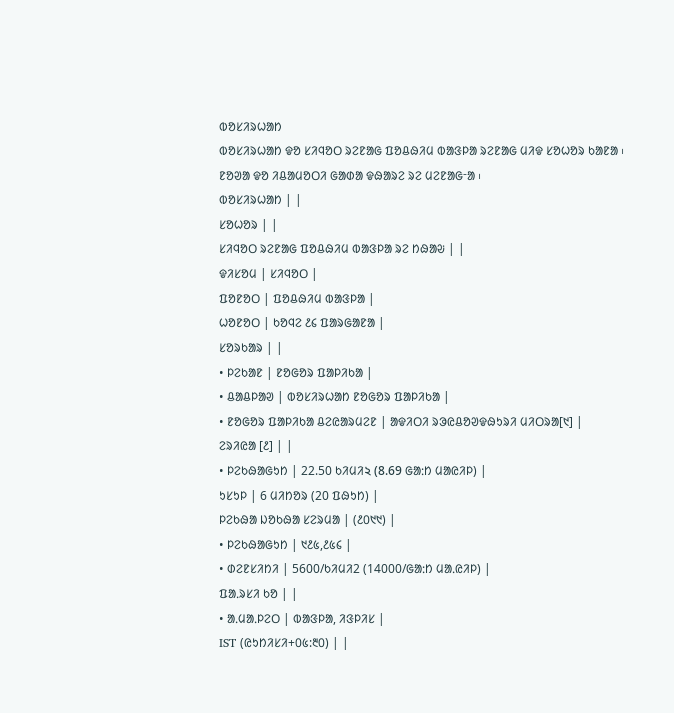ᱵᱚᱥᱤᱨᱦᱟᱴ
ᱵᱚᱥᱤᱨᱦᱟᱴ ᱫᱚ ᱥᱤᱧᱚᱛ ᱨᱮᱱᱟᱜ ᱯᱚᱪᱷᱤᱢ ᱵᱟᱝᱞᱟ ᱨᱮᱱᱟᱜ ᱢᱤᱫ ᱥᱚᱦᱚᱨ ᱠᱟᱱᱟ ᱾ ᱱᱚᱣᱟ ᱫᱚ ᱤᱪᱟᱢᱚᱛᱤ ᱜᱟᱰᱟ ᱫᱷᱟᱨᱮ ᱨᱮ ᱢᱮᱱᱟᱜᱼᱟ ᱾
ᱵᱚᱥᱤᱨᱦᱟᱴ | |
ᱥᱚᱦᱚᱨ | |
ᱥᱤᱧᱚᱛ ᱨᱮᱱᱟᱜ ᱯᱚᱪᱷᱤᱢ ᱵᱟᱝᱞᱟ ᱨᱮ ᱴᱷᱟᱶ | |
ᱫᱤᱥᱚᱢ | ᱥᱤᱧᱚᱛ |
ᱯᱚᱱᱚᱛ | ᱯᱚᱪᱷᱤᱢ ᱵᱟᱝᱞᱟ |
ᱦᱚᱱᱚᱛ | ᱠᱚᱧᱮ ᱒᱔ ᱯᱟᱨᱜᱟᱱᱟ |
ᱥᱚᱨᱠᱟᱨ | |
• ᱞᱮᱠᱟᱱ | ᱱᱚᱜᱚᱨ ᱯᱟᱞᱤᱠᱟ |
• ᱪᱟᱪᱞᱟᱣ | ᱵᱚᱥᱤᱨᱦᱟᱴ ᱱᱚᱜᱚᱨ ᱯᱟᱞᱤᱠᱟ |
• ᱱᱚᱜᱚᱨ ᱯᱟᱞᱤᱠᱟ ᱪᱮᱭᱟᱨᱢᱮᱱ | ᱟᱫᱤᱛᱤ ᱨᱳᱭᱪᱚᱣᱫᱷᱩᱨᱤ ᱢᱤᱛᱨᱟ[᱑] |
ᱮᱨᱤᱭᱟ [᱒] | |
• ᱞᱮᱠᱷᱟᱜᱩᱴ | 22.50 ᱠᱤᱢᱤ২ (8.69 ᱜᱟᱺᱴ ᱢᱟᱭᱤᱞ) |
ᱩᱥᱩᱞ | 6 ᱢᱤᱴᱚᱨ (20 ᱯᱷᱩᱴ) |
ᱞᱮᱠᱷᱟ ᱡᱚᱠᱷᱟ ᱥᱮᱨᱢᱟ | (᱒᱐᱑᱑) |
• ᱞᱮᱠᱷᱟᱜᱩᱴ | ᱑᱒᱕,᱒᱕᱔ |
• ᱰᱮᱱᱥᱤᱴᱤ | 5600/ᱠᱤᱢᱤ2 (14000/ᱜᱟᱺᱴ ᱢᱟᱹᱭᱤᱞ) |
ᱯᱟᱹᱨᱥᱤ ᱠᱚ | |
• ᱟᱹᱢᱟᱹᱞᱮᱛ | ᱵᱟᱝᱞᱟ, ᱤᱝᱞᱤᱥ |
IST (ᱭᱩᱴᱤᱥᱤ+᱐᱕:᱓᱐) | |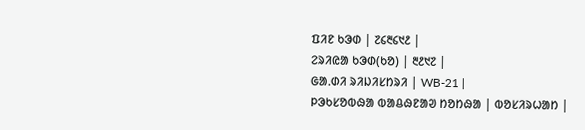ᱯᱤᱱ ᱠᱳᱰ | ᱗᱔᱓᱔᱑᱒ |
ᱮᱨᱤᱭᱟ ᱠᱳᱰ(ᱠᱚ) | ᱓᱒᱑᱗ |
ᱜᱟᱹᱰᱤ ᱨᱤᱡᱤᱥᱴᱨᱤ | WB-21 |
ᱞᱳᱠᱥᱚᱵᱷᱟ ᱵᱟᱪᱷᱱᱟᱣ ᱴᱚᱴᱷᱟ | ᱵᱚᱥᱤᱨᱦᱟᱴ |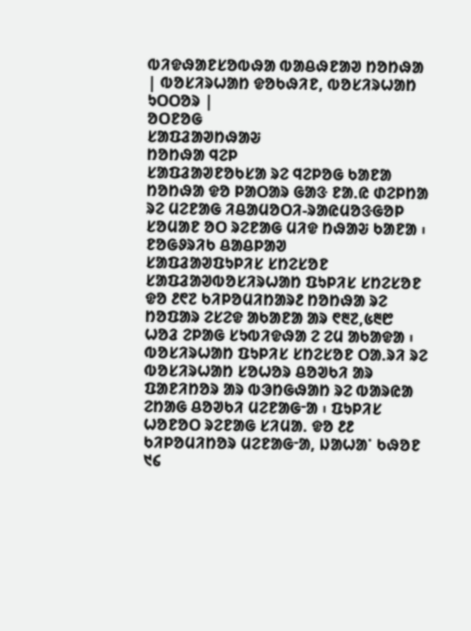ᱵᱤᱫᱷᱟᱱᱥᱚᱵᱷᱟ ᱵᱟᱪᱷᱱᱟᱣ ᱴᱚᱴᱷᱟ | ᱵᱚᱥᱤᱨᱦᱟᱴ ᱫᱚᱠᱷᱤᱱ, ᱵᱚᱥᱤᱨᱦᱟᱴ ᱩᱛᱛᱚᱨ |
ᱚᱛᱱᱚᱜ
ᱥᱟᱯᱲᱟᱣᱴᱷᱟᱶ
ᱴᱚᱴᱷᱟ ᱧᱮᱞ
ᱥᱟᱯᱲᱟᱣᱱᱚᱠᱥᱟ ᱨᱮ ᱧᱮᱞᱚᱜ ᱠᱟᱱᱟ ᱴᱚᱴᱷᱟ ᱫᱚ ᱞᱟᱛᱟᱨ ᱜᱟᱝ ᱱᱟᱹᱭ ᱰᱮᱞᱴᱟ ᱨᱮ ᱢᱮᱱᱟᱜ ᱤᱪᱟᱢᱚᱛᱤ-ᱨᱟᱭᱢᱚᱝᱜᱚᱞ ᱥᱚᱢᱟᱱ ᱚᱛ ᱨᱮᱱᱟᱜ ᱢᱤᱫ ᱴᱷᱟᱶ ᱠᱟᱱᱟ ᱾
ᱱᱚᱜᱽᱨᱤᱠ ᱪᱟᱪᱞᱟᱣ
ᱥᱟᱯᱲᱟᱣᱯᱩᱞᱤᱥ ᱥᱴᱮᱥᱚᱱ
ᱥᱟᱯᱲᱟᱣᱵᱚᱥᱤᱨᱦᱟᱴ ᱯᱩᱞᱤᱥ ᱥᱴᱮᱥᱚᱱ ᱫᱚ ᱒᱖᱗ ᱠᱤᱞᱚᱢᱤᱴᱟᱨ᱒ ᱴᱚᱴᱷᱟ ᱨᱮ ᱴᱚᱯᱟᱨ ᱮᱥᱮᱫ ᱟᱠᱟᱱᱟ ᱟᱨ ᱖᱓᱗,᱕᱓᱘ ᱦᱚᱲ ᱮᱞᱟᱜ ᱥᱩᱵᱤᱫᱷᱟ ᱮ ᱮᱢ ᱟᱠᱟᱫᱟ ᱾ ᱵᱚᱥᱤᱨᱦᱟᱴ ᱯᱩᱞᱤᱥ ᱥᱴᱮᱥᱚᱱ ᱛᱟᱹᱨᱤ ᱨᱮ ᱵᱚᱥᱤᱨᱦᱟᱴ ᱥᱚᱦᱚᱨ ᱪᱚᱣᱠᱤ ᱟᱨ ᱯᱟᱱᱤᱴᱚᱨ ᱟᱨ ᱵᱳᱴᱜᱷᱟᱴ ᱨᱮ ᱵᱟᱨᱭᱟ ᱮᱴᱟᱜ ᱪᱚᱣᱠᱤ ᱢᱮᱱᱟᱜᱼᱟ ᱾ ᱯᱩᱞᱤᱥ ᱦᱚᱱᱚᱛ ᱨᱮᱱᱟᱜ ᱥᱤᱢᱟᱹ ᱫᱚ ᱒᱒ ᱠᱤᱞᱚᱢᱤᱴᱚᱨ ᱢᱮᱱᱟᱜᱼᱟ, ᱡᱟᱦᱟᱸ ᱠᱷᱚᱱ ᱑᱔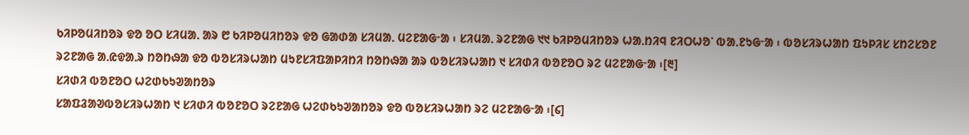ᱠᱤᱞᱚᱢᱤᱴᱚᱨ ᱫᱚ ᱚᱛ ᱥᱤᱢᱟᱹ ᱟᱨ ᱘ ᱠᱤᱞᱚᱢᱤᱴᱚᱨ ᱫᱚ ᱜᱟᱰᱟ ᱥᱤᱢᱟᱹ ᱢᱮᱱᱟᱜᱼᱟ ᱾ ᱥᱤᱢᱟᱹ ᱨᱮᱱᱟᱜ ᱑᱑ ᱠᱤᱞᱚᱢᱤᱴᱚᱨ ᱦᱟᱹᱴᱤᱧ ᱱᱤᱛᱦᱚᱸ ᱵᱟᱹᱱᱩᱜᱼᱟ ᱾ ᱵᱚᱥᱤᱨᱦᱟᱴ ᱯᱩᱞᱤᱥ ᱥᱴᱮᱥᱚᱱ ᱨᱮᱱᱟᱜ ᱟᱹᱭᱫᱟᱹᱨ ᱴᱚᱴᱷᱟ ᱫᱚ ᱵᱚᱥᱤᱨᱦᱟᱴ ᱢᱩᱱᱥᱤᱯᱟᱞᱤᱴᱤ ᱴᱚᱴᱷᱟ ᱟᱨ ᱵᱚᱥᱤᱨᱦᱟᱴ ᱑ ᱥᱤᱰᱤ ᱵᱚᱱᱚᱛ ᱨᱮ ᱢᱮᱱᱟᱜᱼᱟ ᱾[᱓]
ᱥᱤᱰᱤ ᱵᱚᱱᱚᱛ ᱦᱮᱰᱠᱩᱣᱟᱴᱚᱨ
ᱥᱟᱯᱲᱟᱣᱵᱚᱥᱤᱨᱦᱟᱴ ᱑ ᱥᱤᱰᱤ ᱵᱚᱱᱚᱛ ᱨᱮᱱᱟᱜ ᱦᱮᱰᱠᱩᱣᱟᱴᱚᱨ ᱫᱚ ᱵᱚᱥᱤᱨᱦᱟᱴ ᱨᱮ ᱢᱮᱱᱟᱜᱼᱟ ᱾[᱔]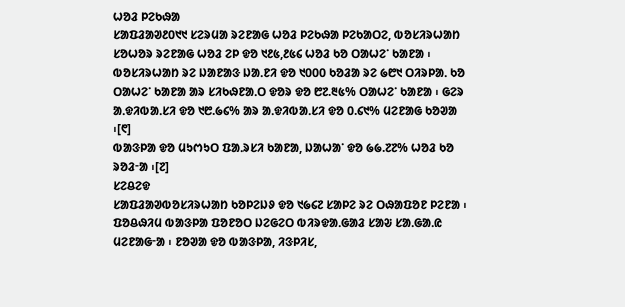ᱦᱚᱲ ᱞᱮᱠᱷᱟ
ᱥᱟᱯᱲᱟᱣ᱒᱐᱑᱑ ᱥᱮᱨᱢᱟ ᱨᱮᱱᱟᱜ ᱦᱚᱲ ᱞᱮᱠᱷᱟ ᱞᱮᱠᱟᱛᱮ, ᱵᱚᱥᱤᱨᱦᱟᱴ ᱥᱚᱦᱚᱨ ᱨᱮᱱᱟᱜ ᱦᱚᱲ ᱮᱞ ᱫᱚ ᱑᱒᱕,᱒᱕᱔ ᱦᱚᱲ ᱠᱚ ᱛᱟᱦᱮᱸ ᱠᱟᱱᱟ ᱾ ᱵᱚᱥᱤᱨᱦᱟᱴ ᱨᱮ ᱡᱟᱱᱟᱝ ᱡᱟᱹᱱᱤ ᱫᱚ ᱑᱐᱐᱐ ᱠᱚᱲᱟ ᱨᱮ ᱙᱘᱑ ᱛᱤᱨᱞᱟᱹ ᱠᱚ ᱛᱟᱦᱮᱸ ᱠᱟᱱᱟ ᱟᱨ ᱥᱤᱠᱷᱱᱟᱹᱛ ᱫᱚᱨ ᱫᱚ ᱘᱗.᱓᱕% ᱛᱟᱦᱮᱸ ᱠᱟᱱᱟ ᱾ ᱜᱮᱨ ᱟᱹᱫᱤᱵᱟᱹᱥᱤ ᱫᱚ ᱑᱘.᱙᱔% ᱟᱨ ᱟᱹᱫᱤᱵᱟᱹᱥᱤ ᱫᱚ ᱐.᱔᱑% ᱢᱮᱱᱟᱜ ᱠᱚᱣᱟ ᱾[᱖]
ᱵᱟᱝᱞᱟ ᱫᱚ ᱢᱩᱬᱩᱛ ᱯᱟᱹᱨᱥᱤ ᱠᱟᱱᱟ, ᱡᱟᱦᱟᱸ ᱫᱚ ᱙᱙.᱗᱗% ᱦᱚᱲ ᱠᱚ ᱨᱚᱲᱼᱟ ᱾[᱗]
ᱥᱮᱪᱮᱫ
ᱥᱟᱯᱲᱟᱣᱵᱚᱥᱤᱨᱦᱟᱴ ᱠᱚᱞᱮᱡᱽ ᱫᱚ ᱑᱙᱔᱗ ᱥᱟᱞᱮ ᱨᱮ ᱛᱷᱟᱯᱚᱱ ᱞᱮᱱᱟ ᱾ ᱯᱚᱪᱷᱤᱢ ᱵᱟᱝᱞᱟ ᱯᱚᱱᱚᱛ ᱡᱮᱜᱮᱛ ᱵᱤᱨᱫᱟᱹᱜᱟᱲ ᱥᱟᱶ ᱥᱟᱹᱜᱟᱹᱭ ᱢᱮᱱᱟᱜᱼᱟ ᱾ ᱱᱚᱣᱟ ᱫᱚ ᱵᱟᱝᱞᱟ, ᱤᱝᱞᱤᱥ,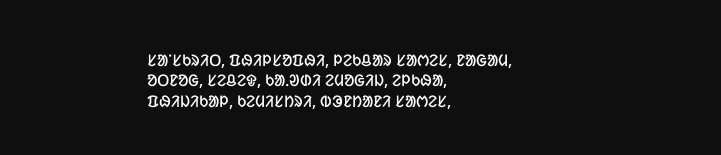ᱥᱟᱸᱥᱠᱨᱤᱛ, ᱯᱷᱤᱞᱥᱚᱯᱷᱤ, ᱞᱮᱠᱪᱟᱨ ᱥᱟᱬᱮᱥ, ᱱᱟᱜᱟᱢ, ᱚᱛᱱᱚᱜ, ᱥᱮᱪᱮᱫ, ᱠᱟᱹᱣᱰᱤ ᱮᱢᱚᱜᱤᱡ, ᱮᱞᱠᱷᱟ, ᱯᱷᱤᱡᱤᱠᱟᱞ, ᱠᱮᱢᱤᱥᱴᱨᱤ, ᱵᱳᱱᱴᱟᱱᱤ ᱥᱟᱬᱮᱥ,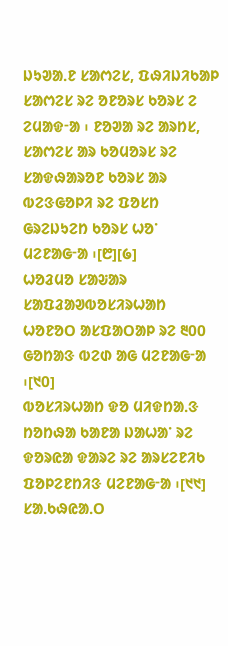ᱡᱩᱣᱟᱹᱱ ᱥᱟᱬᱮᱥ, ᱯᱷᱤᱡᱤᱠᱟᱞ ᱥᱟᱬᱮᱥ ᱨᱮ ᱚᱱᱚᱨᱥ ᱠᱚᱨᱥ ᱮ ᱮᱢᱟᱫᱼᱟ ᱾ ᱱᱚᱣᱟ ᱨᱮ ᱟᱨᱴᱥ, ᱥᱟᱬᱮᱥ ᱟᱨ ᱠᱚᱢᱚᱨᱥ ᱨᱮ ᱥᱟᱫᱷᱟᱨᱚᱱ ᱠᱚᱨᱥ ᱟᱨ ᱵᱮᱝᱜᱚᱞᱤ ᱨᱮ ᱯᱚᱥᱴ ᱜᱨᱮᱡᱩᱮᱴ ᱠᱚᱨᱥ ᱦᱚᱸ ᱢᱮᱱᱟᱜᱼᱟ ᱾[᱘][᱙]
ᱦᱚᱲᱢᱚ ᱥᱟᱶᱟᱨ
ᱥᱟᱯᱲᱟᱣᱵᱚᱥᱤᱨᱦᱟᱴ ᱦᱚᱱᱚᱛ ᱟᱥᱯᱟᱛᱟᱞ ᱨᱮ ᱓᱐᱐ ᱜᱚᱴᱟᱝ ᱵᱮᱰ ᱟᱜ ᱢᱮᱱᱟᱜᱼᱟ ᱾[᱑᱐]
ᱵᱚᱥᱤᱨᱦᱟᱴ ᱫᱚ ᱢᱤᱫᱴᱟᱹᱝ ᱴᱚᱴᱷᱟ ᱠᱟᱱᱟ ᱡᱟᱦᱟᱸ ᱨᱮ ᱫᱚᱨᱭᱟ ᱫᱟᱨᱮ ᱨᱮ ᱟᱨᱥᱮᱱᱤᱠ ᱯᱚᱞᱮᱱᱴᱤᱝ ᱢᱮᱱᱟᱜᱼᱟ ᱾[᱑᱑]
ᱥᱟᱹᱠᱷᱭᱟᱹᱛ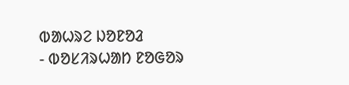ᱵᱟᱦᱨᱮ ᱡᱚᱱᱚᱲ
- ᱵᱚᱥᱤᱨᱦᱟᱴ ᱱᱚᱜᱚᱨ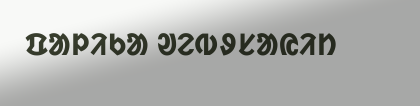ᱯᱟᱞᱤᱠᱟ ᱣᱮᱵᱽᱥᱟᱭᱤᱴ